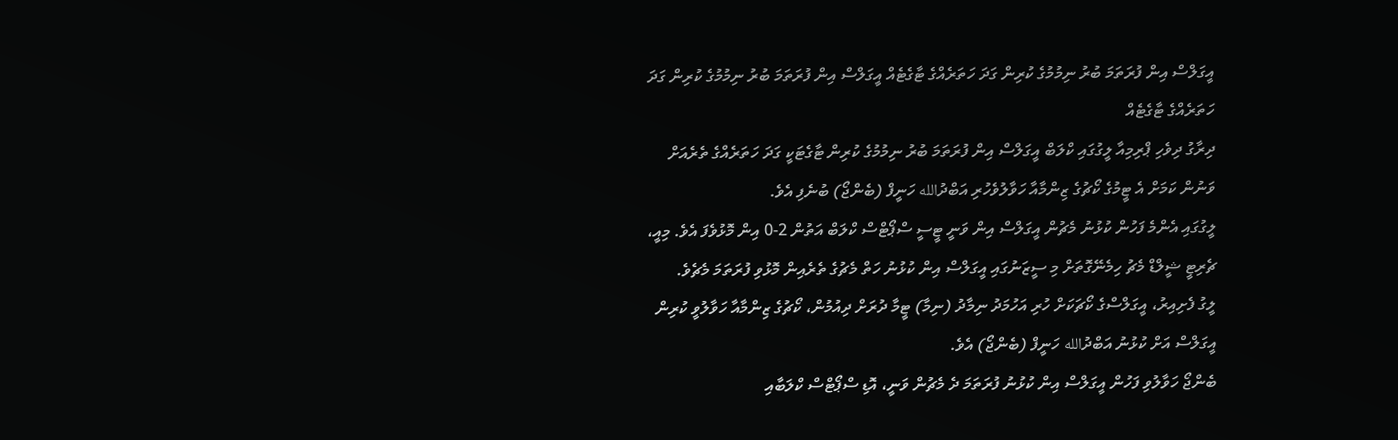އީގަލްސް އިން ފުރަތަމަ ބުރު ނިމުމުގެ ކުރިން ގަދަ ހަތަރެއްގެ ޓާގެޓެއް އީގަލްސް އިން ފުރަތަމަ ބުރު ނިމުމުގެ ކުރިން ގަދަ ހަތަރެއްގެ ޓާގެޓެއް
ދިރާގު ދިވެހި ޕްރިމިއާ ލީގުގައި ކްލަބް އީގަލްސް އިން ފުރަތަމަ ބުރު ނިމުމުގެ ކުރިން ޓާގެޓަކީ ގަދަ ހަތަރެއްގެ ތެރެއަށް ވަނުން ކަމަށް އެ ޓީމުގެ ކޯޗުގެ ޒިންމާއާ ހަވާލުވެހުރި އަބްދުالله ހަނީފް (ބެންޖޯ) ބުނެފި އެވެ.
ލީގުގައި އެންމެ ފަހުން ކުޅުނު މެޗުން އީގަލްސް އިން ވަނީ ޓީސީ ސްޕޯޓްސް ކްލަބް އަތުން 2-0 އިން މޮޅުވެފަ އެވެ. މިއީ، ޗެރިޓީ ޝީލްޑް މެޗު ހިމެނޭގޮތަށް މި ސީޒަނުގައި އީގަލްސް އިން ކުޅުނު ހަތް މެޗުގެ ތެރެއިން މޮޅުވި ފުރަތަމަ މެޗެވެ.
ލީގު ފެށިއިރު، އީގަލްސްގެ ކޯޗަކަށް ހުރި އަހުމަދު ނިމާދު (ނިމާ) ޓީމާ ދުރަށް ދިއުމުން، ކޯޗުގެ ޒިންމާއާ ހަވާލުވީ ކުރިން އީގަލްސް އަށް ކުޅުނު އަބްދުالله ހަނީފް (ބެންޖޯ) އެވެ.
ބެންޖޯ ހަވާލުވި ފަހުން އީގަލްސް އިން ކުޅުނު ފުރަތަމަ ދެ މެޗުން ވަނީ، އޮޑި ސްޕޯޓްސް ކްލަބާއި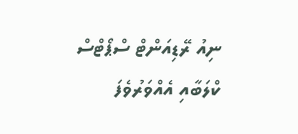ނިއު ރޭޑިއަންޓް ސްޕޯޓްސް ކްލަބާއި އެއްވަރުވެފަ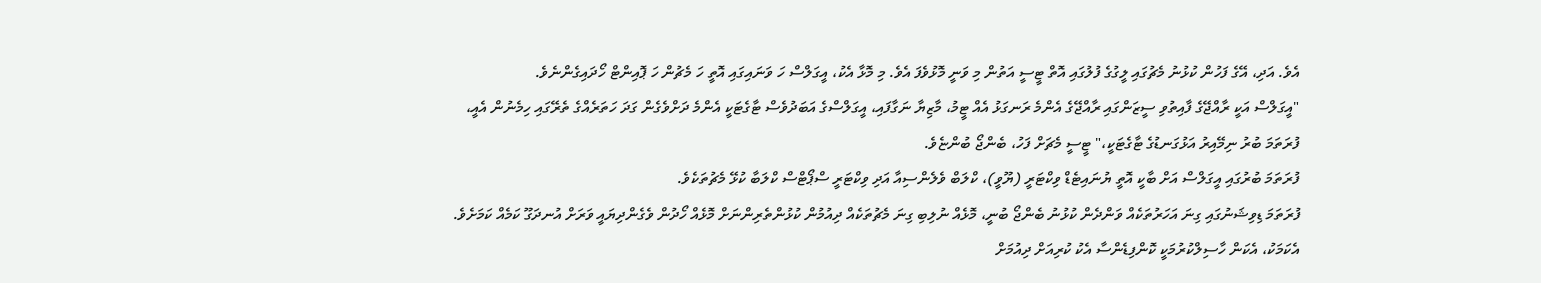އެވެ. އަދި، އޭގެ ފަހުން ކުޅުނު މެޗުގައި ލީގުގެ ފުލުގައި އޮތް ޓީސީ އަތުން މި ވަނީ މޮޅުވެފަ އެވެ. މި މޮޅާ އެކު، އީގަލްސް ހަ ވަނައިގައި އޮތީ ހަ މެޗުން ހަ ޕޮއިންޓް ހޯދައިގެންނެވެ.
"އީގަލްސް އަކީ ރާއްޖޭގެ ފާއިތުވި ސީޒަންގައި ރާއްޖޭގެ އެންމެ ރަނގަޅު އެއް ޓީމު، މާޒިޔާ ނަގާފައި، އީގަލްސްގެ އަބަދުވެސް ޓާގެޓަކީ އެންމެ ދަށްވެގެން ގަދަ ހަތަރެއްގެ ތެރޭގައި ހިމެނުން އެއީ، ފުރަތަމަ ބުރު ނިމޭއިރު އަޅުގަނޑުގެ ޓާގެޓަކީ،" ޓީސީ މެޗަށް ފަހު، ބެންޖޯ ބުންޏެވެ.
ފުރަތަމަ ބުރުގައި އީގަލްސް އަށް ބާކީ އޮތީ ޔުނައިޓެޑް ވިކްޓަރީ (ޔޫވީ)، ކްލަބް ވެލެންސިއާ އަދި ވިކްޓަރީ ސްޕޯޓްސް ކްލަބާ ކުޅޭ މެޗުތަކެވެ.
ފުރަތަމަ ޑިވިޝަނުގައި ގިނަ އަހަރުތަކެއް ވަންދެން ކުޅުނު ބެންޖޯ ބުނީ، މޮޅެއް ނުލިބި ގިނަ މެޗުތަކެއް ދިއުމުން ކުޅުންތެރިންނަށް މޮޅެއް ހޯދުން ވެގެންދިޔައީ ވަރަށް އުނދަގޫ ކަމެއް ކަމަށެވެ. އެކަމަކު، އެކަން ހާސިލްކުރުމަކީ ކޮންފިޑެންސާ އެކު ކުރިއަށް ދިއުމަށް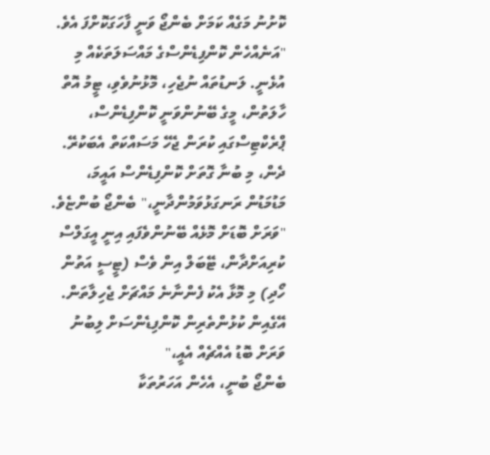ކޮށުނު މަގެއް ކަމަށް ބެންޖޯ ވަނީ ފާހަގަކޮށްފަ އެވެ.
"އަނެއްހެން ކޮންފިޑެންސްގެ މައްސަލަތަކެއް މި އުޅެނީ. ލަނޑުތައް ނުޖެހި، މޮޅުނުވެވި، ޓީމު އޮތް ހާލަތުން، މީގެ ބޭނުންވަނީ ކޮންފިޑެންސް، ޕްރެކްޓިސްގައި ކުރަން ޖެހޭ މަސައްކަތް އެބަކުރޭ. ދެން، މި ބުނާ ގޮތަށް ކޮންފިޑެންސް އައީމަ، މަޑުމަޑުން ރަނގަޅުވަމުންދާނީ،" ބެންޖޯ ބުންޏެވެ.
"ވަރަށް ބޮޑަށް މޮޅެއް ބޭނުންވެފައި އިނީ އީގަލްސް ކުރިއަށްދާން، ޓޭބަލް އިން ވެސް (ޓީސީ އަތުން ހޯދި) މި މޮޅާ އެކު ފެންނާނެ މައްޗަށް ޖެހިލާތަން. އޭގެއިން ކުޅުންތެރިން ކޮންފިޑެންސަށް ލިބުނު ވަރަށް ބޮޑު އެއްޗެއް އެއީ،"
ބެންޖޯ ބުނީ، އެހެން އަހަރުތަކާ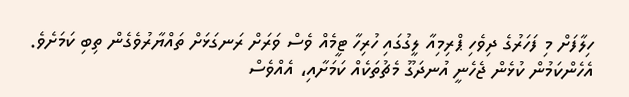ހިލާފަށް މި ފަހަރުގެ ދިވެހި ޕްރިމިއާ ލީގުގައި ހުރިހާ ޓީމެއް ވެސް ވަރަށް ރަނގަޅަށް ތައްޔާރުވެގެން ތިބި ކަމަށެވެ. އެހެންކަމުން ކުޅެން ޖެހެނީ އުނދަގޫ މެޗުތަކެއް ކަމަށާއި، އެއްވެސް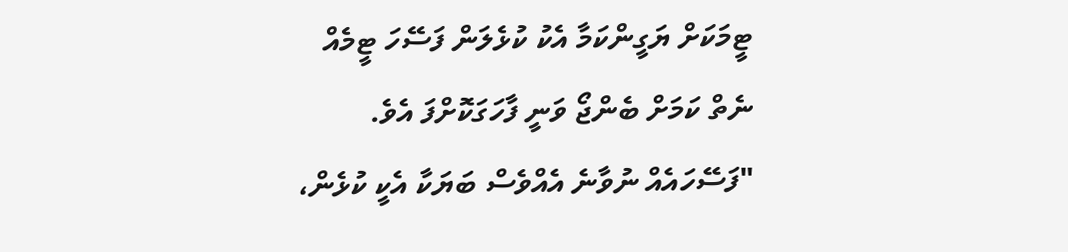ޓީމަކަށް ޔަގީންކަމާ އެކު ކުޅެލަން ފަސޭހަ ޓީމެއް ނެތް ކަމަށް ބެންޖޯ ވަނީ ފާހަގަކޮށްފަ އެވެ.
"ފަސޭހައެއް ނުވާނެ އެއްވެސް ބަޔަކާ އެކީ ކުޅެން،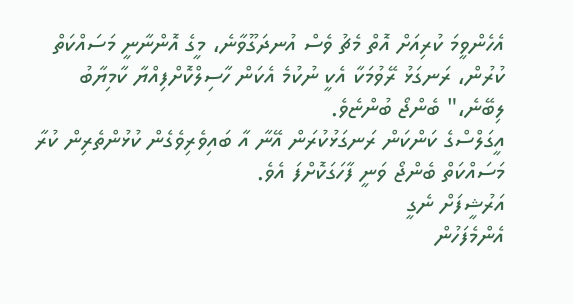އެހެންވީމަ ކުރިއަށް އޮތް މެޗު ވެސް އުނދަގޫވާނެ، މީގެ އޮންނާނީ މަސައްކަތް ކުރުން، ރަނގަޅު ރޭވުމަކާ އެކީ ނުކުމެ އެކަން ހާސިލްކޮށްފިއްޔާ ކާމިޔާބު ލިބޭނެ،" ބެންޖޯ ބުންޏެވެ.
އީގަލްސްގެ ކަންކަން ރަނގަޅުކުރަން އޭނާ އާ ބައިވެރިވެގެން ކުޅުންތެރިން ކުރާ މަސައްކަތް ބެންޖޯ ވަނީ ފާހަގަކޮށްފަ އެވެ.
އަރުޝީފަށް ނެގީ
އެންމެފަހުން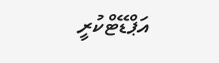އަޕްޑޭޓްކުރީ